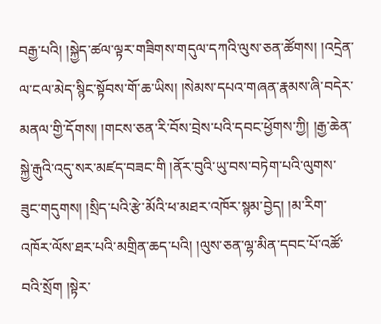བརྒྱ་པའི། །སྐྱེད་ཚལ་ལྟར་གཟིགས་གདུལ་དཀའི་ལུས་ཅན་ཚོགས། །འདྲེན་ལ་ངལ་མེད་སྙིང་སྟོབས་གོ་ཆ་ཡིས། །སེམས་དཔའ་གཞན་རྣམས་ཞི་བདེར་མནལ་གྱི་དོགས། །གངས་ཅན་རི་བོས་བྲེས་པའི་དབང་ཕྱོགས་ཀྱི། །རྒྱ་ཆེན་སྐྱེ་རྒུའི་འདུ་སར་མཛད་བཟང་གི །ནོར་བུའི་ཡུ་བས་བཏེག་པའི་ལུགས་ཟུང་གདུགས། །སྲིད་པའི་རྩེ་མོའི་ཕ་མཐར་འཁོར་སྙམ་བྱེད། །མ་རིག་འཁོར་ལོས་ཐར་པའི་མགྲིན་ཆད་པའི། །ལུས་ཅན་ལྷ་མིན་དབང་པོ་འཚོ་བའི་སྲོག །སྟེར་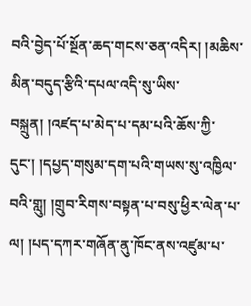བའི་བྱེད་པོ་སྔོན་ཆད་གངས་ཅན་འདིར། །མཆིས་མིན་བདུད་རྩིའི་དཔལ་འདི་སུ་ཡིས་བསྐྲུན། །འཛད་པ་མེད་པ་དམ་པའི་ཆོས་ཀྱི་དུང་། །དཔྱད་གསུམ་དག་པའི་གཡས་སུ་འཁྱིལ་བའི་གླུ། །གྲུབ་རིགས་བསྟན་པ་བསུ་ཕྱིར་ལེན་པ་ལ། །པད་དཀར་གཞོན་ནུ་ཁོང་ནས་འཛུམ་པ་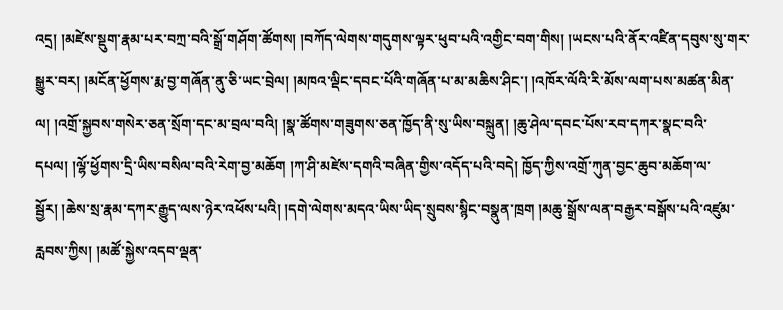འདྲ། །མཛེས་སྡུག་རྣམ་པར་བཀྲ་བའི་སྒྲོ་གཤོག་ཚོགས། །བཀོད་ལེགས་གདུགས་ལྟར་ཕུབ་པའི་འགྱིང་བག་གིས། །ཡངས་པའི་ནོར་འཛིན་དབུས་སུ་གར་སྒྱུར་བར། །མངོན་ཕྱོགས་རྨ་བྱ་གཞོན་ནུ་ཅི་ཡང་བྲེལ། །མཁའ་ལྡིང་དབང་པོའི་གཞོན་པ་མ་མཆིས་ཤིང་། །འཁོར་ལོའི་རི་མོས་ལག་པས་མཚན་མིན་ལ། །འགྲོ་སྐྱབས་གསེར་ཅན་སྲོག་དང་མ་བྲལ་བའི། །སྣ་ཚོགས་གཟུགས་ཅན་ཁྱོད་ནི་སུ་ཡིས་བསྐྲུན། །ཆུ་ཤེལ་དབང་པོས་རབ་དཀར་སྣང་བའི་དཔལ། །ལྷོ་ཕྱོགས་དྲི་ཡིས་བསིལ་བའི་རེག་བྱ་མཆོག །ཀ་ཤི་མཛེས་དགའི་བཞིན་གྱིས་འདོད་པའི་བདེ། ཁྱོད་ཀྱིས་འགྲོ་ཀུན་བྱང་ཆུབ་མཆོག་ལ་སྦྱོར། །ཆེས་སྲ་རྣམ་དཀར་རྒྱུད་ལས་ཉེར་འཕོས་པའི། །དགེ་ལེགས་མདའ་ཡིས་ཡིད་སྲུབས་སྙིང་བསྣུན་ཁྲག །མཆུ་སྒྲོས་ལན་བརྒྱར་བསྒོས་པའི་འཛུམ་རླབས་ཀྱིས། །མཚོ་སྐྱེས་འདབ་ལྡན་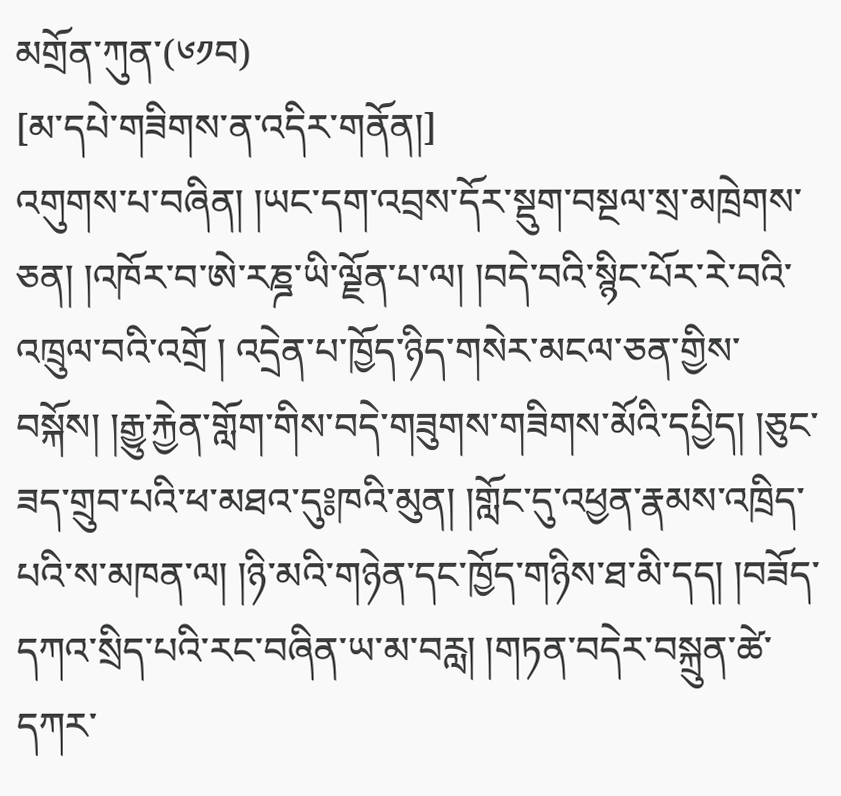མགྲོན་ཀུན་(༦༡བ)
[མ་དཔེ་གཟིགས་ན་འདིར་གནོན།]
འགུགས་པ་བཞིན། །ཡང་དག་འབྲས་དོར་སྡུག་བསྔལ་སྲ་མཁྲེགས་ཅན། །འཁོར་བ་ཨེ་རཎྜ་ཡི་ལྗོན་པ་ལ། །བདེ་བའི་སྙིང་པོར་རེ་བའི་འཁྲུལ་བའི་འགྲོ ། འདྲེན་པ་ཁྱོད་ཉིད་གསེར་མངལ་ཅན་གྱིས་བསྐོས། །རྒྱུ་རྐྱེན་གློག་གིས་བདེ་གཟུགས་གཟིགས་མོའི་དཔྱིད། །ཅུང་ཟད་གྲུབ་པའི་ཕ་མཐའ་དུ༔ཁའི་མུན། །གློང་དུ་འཕྱན་རྣམས་འཁྲིད་པའི་ས་མཁན་ལ། །ཉི་མའི་གཉེན་དང་ཁྱོད་གཉིས་ཐ་མི་དད། །བཟོད་དཀའ་སྲིད་པའི་རང་བཞིན་ཡ་མ་བརླ། །གཏན་བདེར་བསྐྲུན་ཚེ་དཀར་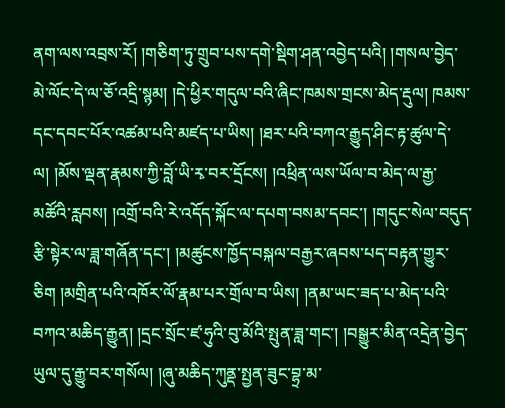ནག་ལས་འབྲས་རོ། །གཅིག་ཏུ་གྲུབ་པས་དགེ་སྡིག་ཤན་འབྱེད་པའི། །གསལ་བྱེད་མེ་ལོང་དེ་ལ་ཅོ་འདྲི་སྙམ། །དེ་ཕྱིར་གདུལ་བའི་ཞིང་ཁམས་གྲངས་མེད་རྡུལ། ཁམས་དང་དབང་པོར་འཚམ་པའི་མཛད་པ་ཡིས། །ཐར་པའི་བཀའ་རྒྱུད་ཤིང་རྟ་ཚུལ་དེ་ལ། །མོས་ལྡན་རྣམས་ཀྱི་བློ་ཡི་རྭ་བར་དྲོངས། །འཕྲིན་ལས་ཡོལ་བ་མེད་ལ་རྒྱ་མཚོའི་རླབས། །འགྲོ་བའི་རེ་འདོད་སྐོང་ལ་དཔག་བསམ་དབང་། །གདུང་སེལ་བདུད་རྩི་སྟེར་ལ་ཟླ་གཞོན་དང་། །མཚུངས་ཁྱོད་བསྐལ་བརྒྱར་ཞབས་པད་བརྟན་གྱུར་ཅིག །མགྲིན་པའི་འཁོར་ལོ་རྣམ་པར་གྲོལ་བ་ཡིས། །ནམ་ཡང་ཟད་པ་མེད་པའི་བཀའ་མཆིད་རྒྱུན། །དྲང་སྲོང་ཛ་ཧུའི་བུ་མོའི་སྤུན་ཟླ་གང་། །བསྒྱུར་མིན་འདྲེན་བྱེད་ཡུལ་དུ་རྒྱུ་བར་གསོལ། །ཞུ་མཆིད་ཀུནྡ་སྤྱན་ཟུང་བྷྲ་མ་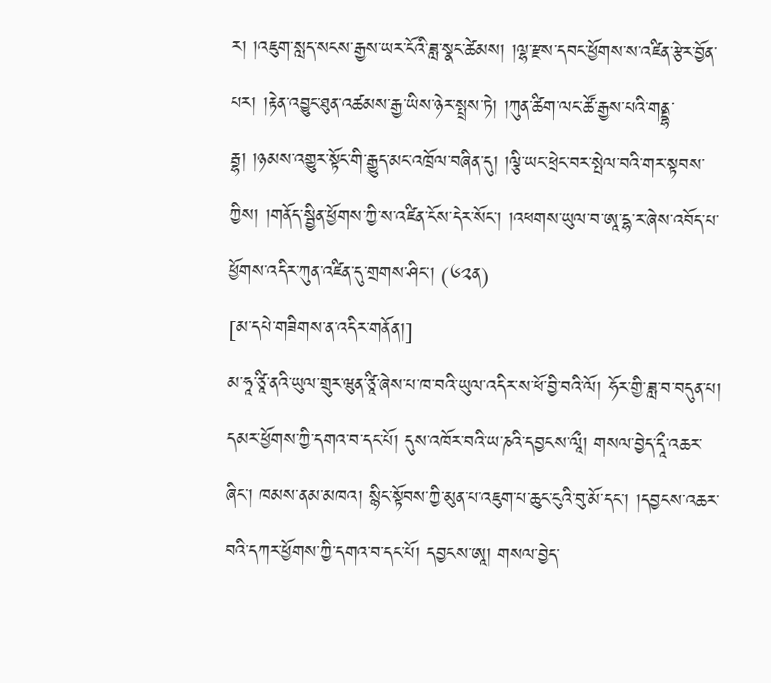ར། །འཇུག་སླད་སངས་རྒྱས་ཡར་ངོའི་ཟླ་སྣང་ཚེམས། །ལྷ་རྫས་དབང་ཕྱོགས་ས་འཛིན་རྩེར་བྱོན་པར། །རྟེན་འབྱུང་ཐུན་འཚམས་རྒྱ་ཡིས་ཉེར་སྤྲས་ཏེ། །ཀུན་ཚིག་ལང་ཚོ་རྒྱས་པའི་གནྡྷ་རྦྷ། །ཉམས་འགྱུར་སྟོང་གི་རྒྱུད་མང་འཁྲོལ་བཞིན་དུ། །ལྕི་ཡང་ཕྲེང་བར་སྤེལ་བའི་གར་སྟབས་ཀྱིས། །གནོད་སྦྱིན་ཕྱོགས་ཀྱི་ས་འཛིན་ངོས་དེར་སོང་། །འཕགས་ཡུལ་བ་ཨཱ་དྷ་ར་ཞེས་འབོད་པ་ཕྱོགས་འདིར་ཀུན་འཛིན་དུ་གྲགས་ཤིང་། (༦༢ན)
[མ་དཔེ་གཟིགས་ན་འདིར་གནོན།]
མ་ཧཱ་ཙཱི་ནའི་ཡུལ་གྲུར་ཝུན་ཙཱི་ཞེས་པ་ཁ་བའི་ཡུལ་འདིར་ས་ཕོ་བྱི་བའི་ལོ། ཧོར་གྱི་ཟླ་བ་བདུན་པ། དམར་ཕྱོགས་ཀྱི་དགའ་བ་དང་པོ། དུས་འཁོར་བའི་ཡ་ཎའི་དབྱངས་ལཱྀ། གསལ་བྱེད་དཱྀ་འཆར་ཞིང་། ཁམས་ནམ་མཁའ། སྙིང་སྟོབས་ཀྱི་མུན་པ་འཇུག་པ་ཆུང་ངུའི་བུ་མོ་དང་། །དབྱངས་འཆར་བའི་དཀར་ཕྱོགས་ཀྱི་དགའ་བ་དང་པོ། དབྱངས་ཨཱ། གསལ་བྱེད་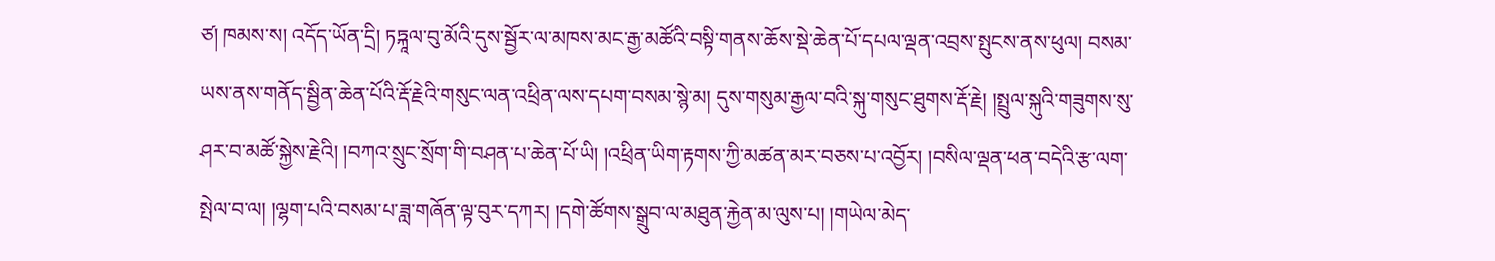ཙ། ཁམས་ས། འདོད་ཡོན་དྲི། ཏཏྐཱལ་བུ་མོའི་དུས་སྦྱོར་ལ་མཁས་མང་རྒྱ་མཚོའི་བསྟི་གནས་ཆོས་སྡེ་ཆེན་པོ་དཔལ་ལྡན་འབྲས་སྤུངས་ནས་ཕུལ། བསམ་ཡས་ནས་གནོད་སྦྱིན་ཆེན་པོའི་རྡོ་རྗེའི་གསུང་ལན་འཕྲིན་ལས་དཔག་བསམ་སྙེ་མ། དུས་གསུམ་རྒྱལ་བའི་སྐུ་གསུང་ཐུགས་རྡོ་རྗེ། །སྤྲུལ་སྐུའི་གཟུགས་སུ་ཤར་བ་མཚོ་སྐྱེས་རྗེའི། །བཀའ་སྲུང་སྲོག་གི་བཤན་པ་ཆེན་པོ་ཡི། །འཕྲིན་ཡིག་རྟགས་ཀྱི་མཚན་མར་བཅས་པ་འབྱོར། །བསིལ་ལྡན་ཕན་བདེའི་རྩ་ལག་སྤེལ་བ་ལ། །ལྷག་པའི་བསམ་པ་ཟླ་གཞོན་ལྟ་བུར་དཀར། །དགེ་ཚོགས་སྒྲུབ་ལ་མཐུན་རྐྱེན་མ་ལུས་པ། །གཡེལ་མེད་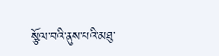སྩོལ་བའི་ནུས་པའི་མཐུ་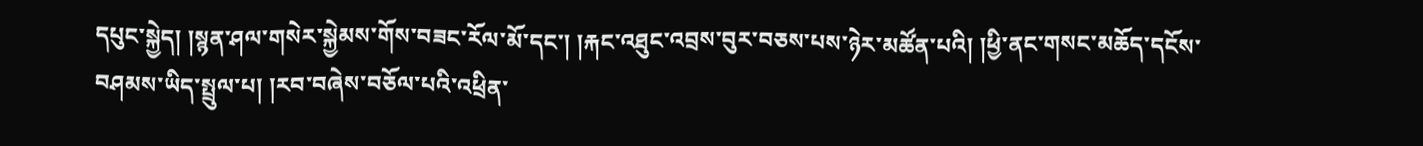དཔུང་སྐྱེད། །སྙན་ཤལ་གསེར་སྐྱེམས་གོས་བཟང་རོལ་མོ་དང་། །རྐང་འཐུང་འབྲས་བུར་བཅས་པས་ཉེར་མཚོན་པའི། །ཕྱི་ནང་གསང་མཆོད་དངོས་བཤམས་ཡིད་སྤྲུལ་པ། །རབ་བཞེས་བཅོལ་པའི་འཕྲིན་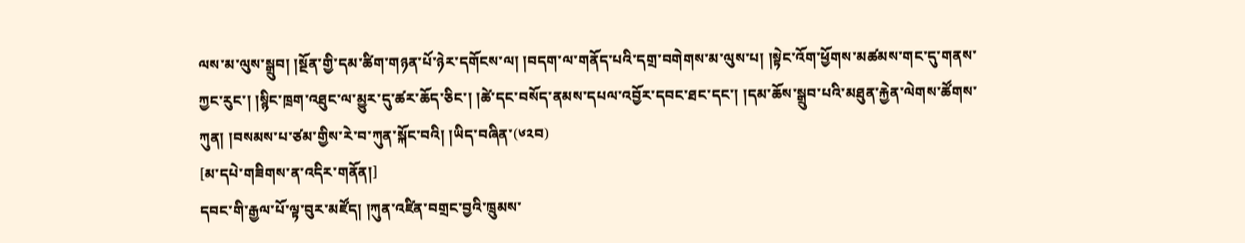ལས་མ་ལུས་སྒྲུབ། །སྔོན་གྱི་དམ་ཚིག་གཉན་པོ་ཉེར་དགོངས་ལ། །བདག་ལ་གནོད་པའི་དགྲ་བགེགས་མ་ལུས་པ། །སྟེང་འོག་ཕྱོགས་མཚམས་གང་དུ་གནས་ཀྱང་རུང་། །སྙིང་ཁྲག་འཐུང་ལ་མྱུར་དུ་ཚར་ཆོད་ཅིང་། །ཚེ་དང་བསོད་ནམས་དཔལ་འབྱོར་དབང་ཐང་དང་། །དམ་ཆོས་སྒྲུབ་པའི་མཐུན་རྐྱེན་ལེགས་ཚོགས་ཀུན། །བསམས་པ་ཙམ་གྱིས་རེ་བ་ཀུན་སྐོང་བའི། །ཡིད་བཞིན་(༦༢བ)
[མ་དཔེ་གཟིགས་ན་འདིར་གནོན།]
དབང་གི་རྒྱལ་པོ་ལྟ་བུར་མཛོད། །ཀུན་འཛིན་བགྲང་བྱའི་ཁྲུམས་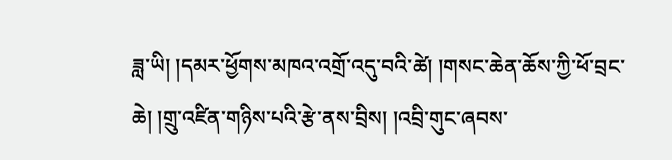ཟླ་ཡི། །དམར་ཕྱོགས་མཁའ་འགྲོ་འདུ་བའི་ཚེ། །གསང་ཆེན་ཆོས་ཀྱི་ཕོ་བྲང་ཆེ། །གྲུ་འཛིན་གཉིས་པའི་རྩེ་ནས་བྲིས། །འབྲི་གུང་ཞབས་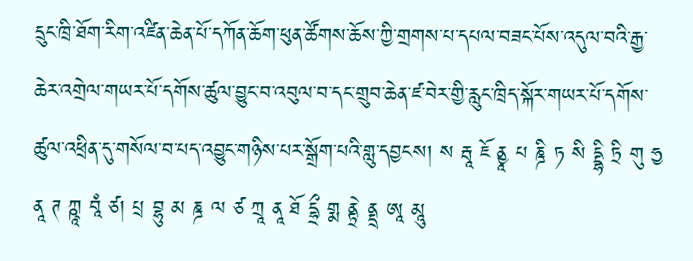དྲུང་ཁྲི་ཐོག་རིག་འཛིན་ཆེན་པོ་དཀོན་ཆོག་ཕུན་ཚོགས་ཆོས་ཀྱི་གྲགས་པ་དཔལ་བཟང་པོས་འདུལ་བའི་རྒྱ་ཆེར་འགྲེལ་གཡར་པོ་དགོས་ཚུལ་བྱུང་བ་འབུལ་བ་དང་གྲུབ་ཆེན་ཛ་བེར་གྱི་རླུང་ཁྲིད་སྐོར་གཡར་པོ་དགོས་ཚུལ་འཕྲིན་དུ་གསོལ་བ་པད་འབྱུང་གཉིས་པར་སྒྲོག་པའི་གླུ་དབྱངས། ས རྦཱ ཇོ ནྱཱ པ ཎྜི ཏ སི དྡྷི ཏྲི གུ ཧྱ ནཱ ཊ ཀྵཱ བཱཾ ཙ། པྲ བྷུ མ ཎྜ ལ ཙ ཀྲཱ ནཱ ཐོ དྷྲྀ གྨ ནྟྲེ ནྡྲ ཨཱ མཱུ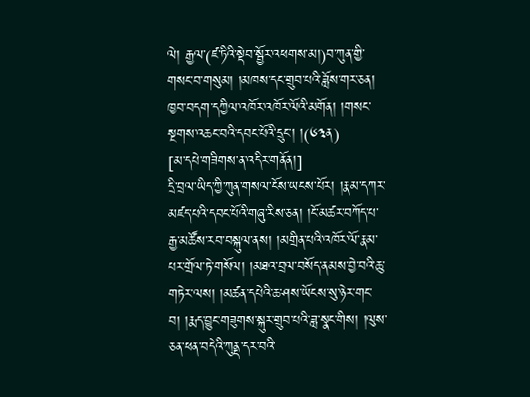ལེ། རྒྱལ་(ཛ་ཏིའི་སྡེབ་སྦྱོར་འཕགས་མ།)བ་ཀུན་གྱི་གསང་བ་གསུམ། །མཁས་དང་གྲུབ་པའི་ཟློས་གར་ཅན། ཁྱབ་བདག་དཀྱིལ་འཁོར་འཁོར་ལོའི་མགོན། །གསང་སྔགས་འཆང་བའི་དབང་པོའི་དྲུང་། །(༦༣ན)
[མ་དཔེ་གཟིགས་ན་འདིར་གནོན།]
དྲི་བྲལ་ཡིད་ཀྱི་ཀུན་གསལ་ངོས་ཡངས་པོར། །རྣམ་དཀར་མཛད་པའི་དབང་པོའི་གཞུ་རིས་ཅན། །ངོ་མཚར་བཀོད་པ་རྒྱ་མཚོས་རབ་བསྐུལ་ནས། །མགྲིན་པའི་འཁོར་ལོ་རྣམ་པར་གྲོལ་ཏེ་གསོལ། །མཐའ་བྲལ་བསོད་ནམས་བྱེ་བའི་ཆུ་གཏེར་ལས། །མཚན་དཔེའི་ཆ་ཤས་ཡོངས་སུ་ཉེར་གང་བ། །རྨད་བྱུང་གཟུགས་སྐུར་གྲུབ་པའི་ཟླ་སྣང་གིས། །ལུས་ཅན་ཕན་བདེའི་ཀུནྡ་དར་བའི་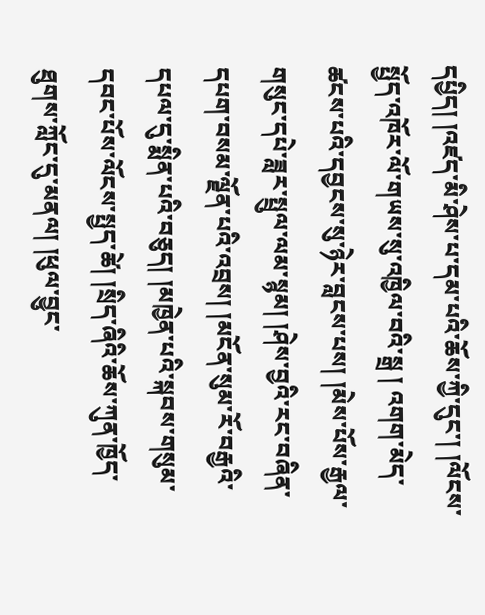དཔྱིད། །འཛད་མི་ཤེས་པ་དམ་པའི་ཆོས་ཀྱི་དུང་། །ལོངས་སྤྱོད་འཁོར་ལོ་གཡས་སུ་འཁྱིལ་བའི་སྒྲ ། འགག་མེད་ཚངས་པའི་དབྱངས་སུ་ཉེར་བླངས་པས། །མེས་པོས་རྒྱལ་གསུང་དཔེ་ཟླར་སྤྲུལ་ལམ་སྙམ། །ཤེས་བྱའི་རང་བཞིན་དཔག་བསམ་ལྗོན་པའི་འབྲས། །མངོན་སུམ་རོ་བརྒྱའི་དཔལ་དུ་སྨིན་པའི་བཅུད། །མཁྱེན་པའི་སྐབས་གསུམ་དབང་པོས་ལོངས་སྤྱད་ཚེ། །སྲིད་ཞིའི་ཆོས་ཀུན་ཁྱོད་ཐུགས་ཀློང་དུ་མནལ། །ཕུལ་བྱུང་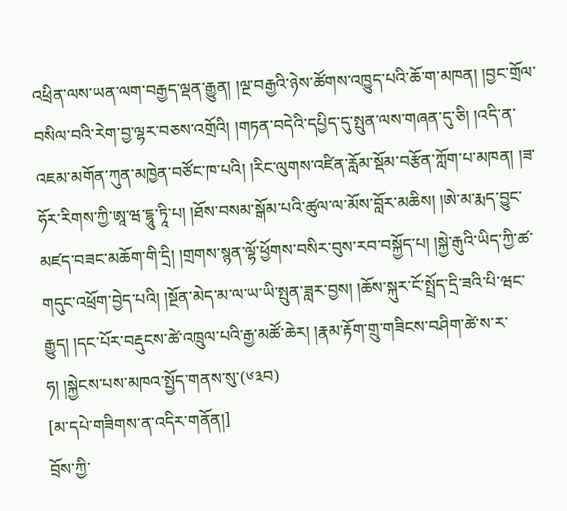འཕྲིན་ལས་ཡན་ལག་བརྒྱད་ལྡན་རྒྱུན། །ལྔ་བརྒྱའི་ཉེས་ཚོགས་འཁྱུད་པའི་ཆོ་ག་མཁན། །བྱང་གྲོལ་བསིལ་བའི་རེག་བྱ་ལྷར་བཅས་འགྲོའི། །གཏན་བདེའི་དཔྱིད་དུ་སྤུན་ལས་གཞན་དུ་ཅི། །འདི་ན་འཇམ་མགོན་ཀུན་མཁྱེན་བཙོང་ཁ་པའི། །རིང་ལུགས་འཛིན་རློམ་སྡོམ་བརྩོན་ཀློག་པ་མཁན། །ཟ་ཧོར་རིགས་ཀྱི་ཨཱ་ཝ་དྷཱུ་ཏཱི་པ། །ཐོས་བསམ་སྒོམ་པའི་ཚུལ་ལ་མོས་བློར་མཆིས། །ཨེ་མ་རྨད་བྱུང་མཛད་བཟང་མཆོག་གི་དྲི། །གྲགས་སྙན་ལྷོ་ཕྱོགས་བསིར་བུས་རབ་བསྐྱོད་པ། །སྐྱེ་རྒུའི་ཡིད་ཀྱི་ཚ་གདུང་འཕྲོག་བྱེད་པའི། །སྔོན་མེད་མ་ལ་ཡ་ཡི་སྤུན་ཟླར་བྱས། །ཆོས་སྐུར་ངོ་སྤྲོད་དྲི་ཟའི་པི་ཝང་རྒྱུད། །དང་པོར་བརྡུངས་ཚེ་འཁྲུལ་པའི་རྒྱ་མཚོ་ཆེར། །རྣམ་རྟོག་གྲུ་གཟིངས་བཤིག་ཚེ་ས་ར་ཧ། །སྐྱེངས་པས་མཁའ་སྤྱོད་གནས་སུ་(༦༣བ)
[མ་དཔེ་གཟིགས་ན་འདིར་གནོན།]
བྲོས་ཀྱི་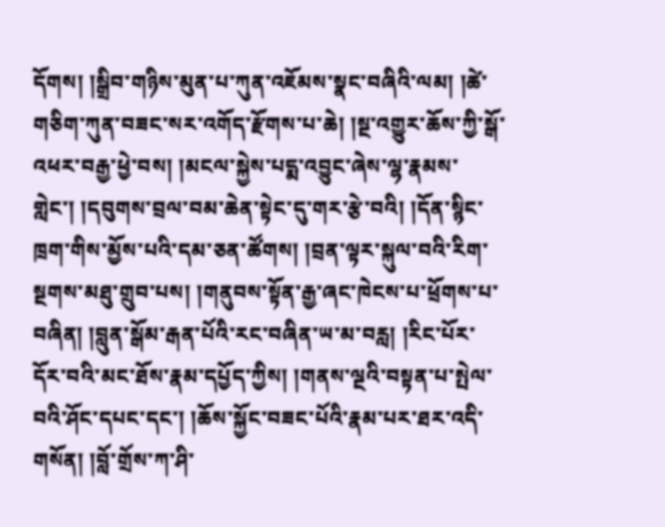དོགས། །སྒྲིབ་གཉིས་མུན་པ་ཀུན་འཇོམས་སྣང་བཞིའི་ལམ། །ཚེ་གཅིག་ཀུན་བཟང་སར་འགོད་རྫོགས་པ་ཆེ། །སྔ་འགྱུར་ཆོས་ཀྱི་སྒོ་འཕར་བརྒྱ་ཕྱེ་བས། །མངལ་སྐྱེས་པདྨ་འབྱུང་ཞེས་ལྷ་རྣམས་གླེང་། །དབུགས་བྲལ་བམ་ཆེན་སྟེང་དུ་གར་རྩེ་བའི། །དོན་སྙིང་ཁྲག་གིས་མྱོས་པའི་དམ་ཅན་ཚོགས། །བྲན་ལྟར་སྐུལ་བའི་རིག་སྔགས་མཐུ་གྲུབ་པས། །གནུབས་སྟོན་རྒྱ་ཞང་ཁེངས་པ་ཕྲོགས་པ་བཞིན། །བླུན་སྒོམ་རྒན་པོའི་རང་བཞིན་ཡ་མ་བརླ། །རིང་པོར་དོར་བའི་མང་ཐོས་རྣམ་དཔྱོད་ཀྱིས། །གནས་ལྔའི་བསྟན་པ་སྤེལ་བའི་ཤོང་དཔང་དང་། །ཆོས་སྐྱོང་བཟང་པོའི་རྣམ་པར་ཐར་འདི་གསོན། །བློ་གྲོས་ཀ་ཤི་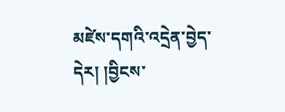མཛེས་དགའི་འདྲེན་བྱེད་དེར། །བྱིངས་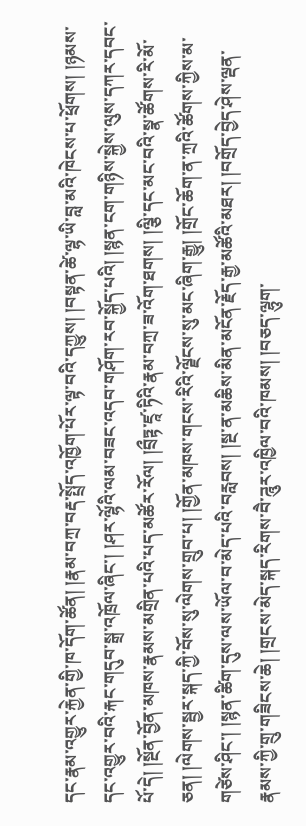དང་རྣམ་འགྱུར་རྐྱེན་གྱི་ཁ་དོག་ཚོན། །རྣམ་བཀྲ་བརྡ་སྤྲོད་འཁྱོག་པོར་ལྟ་བའི་དཀྱུས། །བསྟན་ཚེ་ལྷ་ཡི་བླ་མའི་ཁེངས་པ་ཕྲོགས། །ཉམས་དང་འགྱུར་བའི་རྐང་གདུབ་སྒྲ་འཁྲོལ་ཞིང་། །ཤར་ལྷོའི་ལམ་བཟང་འདབ་གཤོག་རབ་སྐྱོད་པའི། །སྙན་ངག་གཉིས་སྐྱེས་ལུས་དཀར་དབང་པོ་དེ། །སྔོན་བྱོན་མཁས་རྣམས་མགྲིན་པའི་པད་མཚོར་རོལ། །བྲྀཏྟ་ཛཱ་ཏིའི་རྣམ་བཀྲ་ཟ་འོག་ཐགས། །ལྕི་དང་མང་བའི་སྣ་ཚོགས་རི་མོ་ཅན། །ལེགས་སྦྱར་སྐད་ཀྱི་བོས་སུ་ལེགས་གྲུབ་པ། །གྱོན་མཁས་གངས་རིའི་ལྗོངས་སུ་མང་ཞིག་རྒྱུ། །གྲོང་ཆོག་ན་ཀྲའི་ཚོགས་ཀྱིས་མ་གཙེས་ཤིང་། །སྙན་ཚིག་དུས་ལས་ཡོལ་བ་མེད་པའི་བརླབས། །སྔ་ན་མཆིས་མིན་མངོན་རྗོད་རྒྱ་མཚོའི་མཐར། །བགྲོད་བྱེད་ཤེས་ལྡན་རྣམས་ཀྱི་གྲུ་གཟིངས་ཆེ། །གྲངས་མེད་སྐད་རིགས་བཻ་ཌཱུར་འཁྱིལ་བའི་ཁམས། །བཅད་ལྷུག་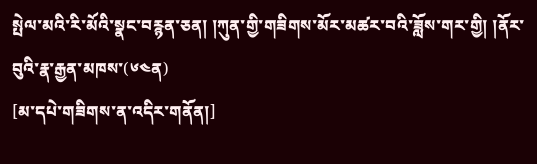སྤེལ་མའི་རི་མོའི་སྣང་བརྙན་ཅན། །ཀུན་གྱི་གཟིགས་མོར་མཚར་བའི་ཟློས་གར་གྱི། །ནོར་བུའི་རྣ་རྒྱན་མཁས་(༦༤ན)
[མ་དཔེ་གཟིགས་ན་འདིར་གནོན།]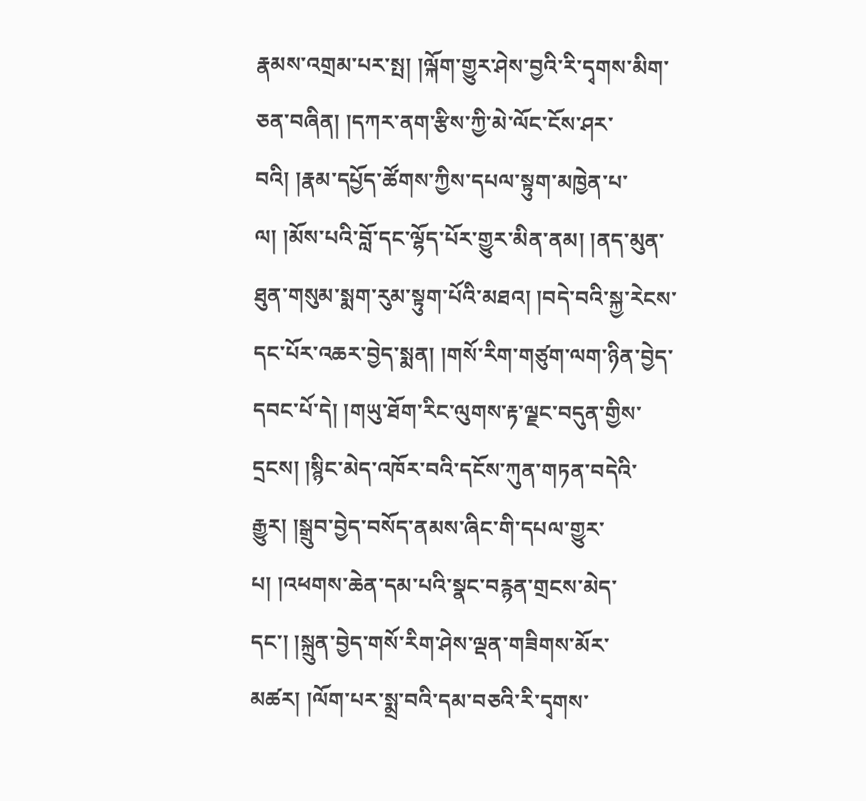རྣམས་འགྲམ་པར་སྤ། །ལྐོག་གྱུར་ཤེས་བྱའི་རི་དྭགས་མིག་ཅན་བཞིན། །དཀར་ནག་རྩིས་ཀྱི་མེ་ལོང་ངོས་ཤར་བའི། །རྣམ་དཔྱོད་ཚོགས་ཀྱིས་དཔལ་སྟུག་མཁྱེན་པ་ལ། །མོས་པའི་བློ་དང་ལྷོད་པོར་གྱུར་མིན་ནམ། །ནད་མུན་ཐུན་གསུམ་སྨག་རུམ་སྟུག་པོའི་མཐའ། །བདེ་བའི་སྐྱ་རེངས་དང་པོར་འཆར་བྱེད་སྨན། །གསོ་རིག་གཙུག་ལག་ཉིན་བྱེད་དབང་པོ་དེ། །གཡུ་ཐོག་རིང་ལུགས་རྟ་ལྗང་བདུན་གྱིས་དྲངས། །སྙིང་མེད་འཁོར་བའི་དངོས་ཀུན་གཏན་བདེའི་རྒྱུར། །སྒྲུབ་བྱེད་བསོད་ནམས་ཞིང་གི་དཔལ་གྱུར་པ། །འཕགས་ཆེན་དམ་པའི་སྣང་བརྙན་གྲངས་མེད་དང་། །སྐྲུན་བྱེད་གསོ་རིག་ཤེས་ལྡན་གཟིགས་མོར་མཚར། །ལོག་པར་སྨྲ་བའི་དམ་བཅའི་རི་དྭགས་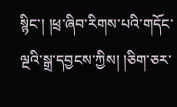སྙིང་། །ཕྲ་ཞིབ་རིགས་པའི་གདོང་ལྔའི་སྒྲ་དབྱངས་ཀྱིས། །ཅིག་ཅར་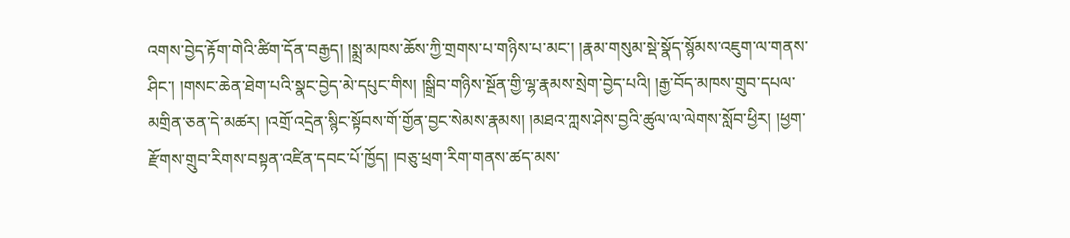འགས་བྱེད་རྟོག་གེའི་ཚིག་དོན་བརྒྱད། །སྨྲ་མཁས་ཆོས་ཀྱི་གྲགས་པ་གཉིས་པ་མང་། །རྣམ་གསུམ་སྡེ་སྣོད་སྙོམས་འཇུག་ལ་གནས་ཤིང་། །གསང་ཆེན་ཐེག་པའི་སྣང་བྱེད་མེ་དཔུང་གིས། །སྒྲིབ་གཉིས་སྔོན་གྱི་ལྷ་རྣམས་སྲེག་བྱེད་པའི། །རྒྱ་བོད་མཁས་གྲུབ་དཔལ་མགྲིན་ཅན་དེ་མཚར། །འགྲོ་འདྲེན་སྙིང་སྟོབས་གོ་གྱོན་བྱང་སེམས་རྣམས། །མཐའ་ཀླས་ཤེས་བྱའི་ཚུལ་ལ་ལེགས་སློབ་ཕྱིར། །ཕྱག་རྫོགས་གྲུབ་རིགས་བསྟན་འཛིན་དབང་པོ་ཁྱོད། །བཅུ་ཕྲག་རིག་གནས་ཚད་མས་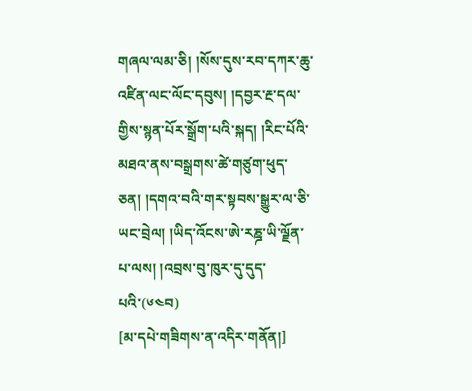གཞལ་ལམ་ཅི། །སོས་དུས་རབ་དཀར་ཆུ་འཛིན་ལང་ལོང་དབུས། །དབྱར་རྔ་དལ་གྱིས་སྙན་པོར་སྒྲོག་པའི་སྐད། །རིང་པོའི་མཐའ་ནས་བསྒྲགས་ཚེ་གཙུག་ཕུད་ཅན། །དགའ་བའི་གར་སྟབས་སྒྱུར་ལ་ཅི་ཡང་བྲེལ། །ཡིད་འོངས་ཨེ་རཎྜ་ཡི་ལྗོན་པ་ལས། །འབྲས་བུ་ཁུར་དུ་དུད་པའི་(༦༤བ)
[མ་དཔེ་གཟིགས་ན་འདིར་གནོན།]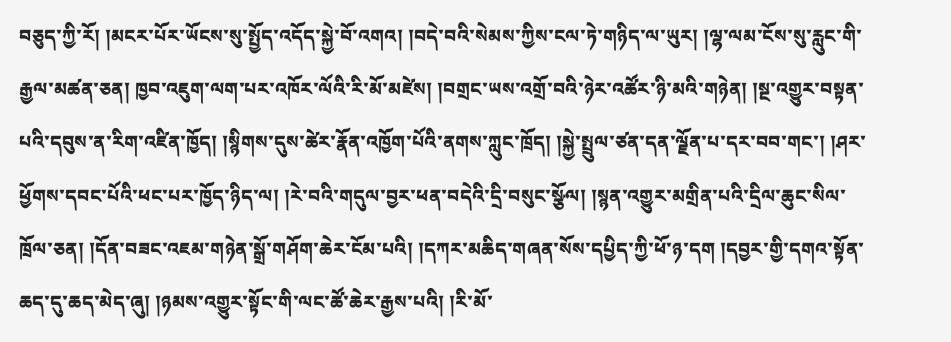བཅུད་ཀྱི་རོ། །མངར་པོར་ཡོངས་སུ་སྤྱོད་འདོད་སྐྱེ་བོ་འགའ། །བདེ་བའི་སེམས་ཀྱིས་ངལ་ཏེ་གཉིད་ལ་ཡུར། །ལྷ་ལམ་ངོས་སུ་རླུང་གི་རྒྱལ་མཚན་ཅན། ཁྱབ་འཇུག་ལག་པར་འཁོར་ལོའི་རི་མོ་མཛེས། །བགྲང་ཡས་འགྲོ་བའི་ཉེར་འཚོར་ཉི་མའི་གཉེན། །སྔ་འགྱུར་བསྟན་པའི་དབུས་ན་རིག་འཛིན་ཁྱོད། །སྙིགས་དུས་ཚེར་རྣོན་འཁྱོག་པོའི་ནགས་ཀླུང་ཁྲོད། །སྐྱེ་སྤྲུལ་ཙན་དན་ལྗོན་པ་དར་བབ་གང་། །ཤར་ཕྱོགས་དབང་པོའི་ཕང་པར་ཁྱོད་ཉིད་ལ། །རེ་བའི་གདུལ་བྱར་ཕན་བདེའི་དྲི་བསུང་སྩོལ། །སྙན་འགྱུར་མགྲིན་པའི་དྲིལ་ཆུང་སིལ་ཁྲོལ་ཅན། །དོན་བཟང་འཇམ་གཉེན་སྒྲོ་གཤོག་ཆེར་ངོམ་པའི། །དཀར་མཆིད་གཞན་སོས་དཔྱིད་ཀྱི་ཕོ་ཉ་དག །དབྱར་གྱི་དགའ་སྟོན་ཆད་དུ་ཆད་མེད་ཞུ། །ཉམས་འགྱུར་སྟོང་གི་ལང་ཚོ་ཆེར་རྒྱས་པའི། །རི་མོ་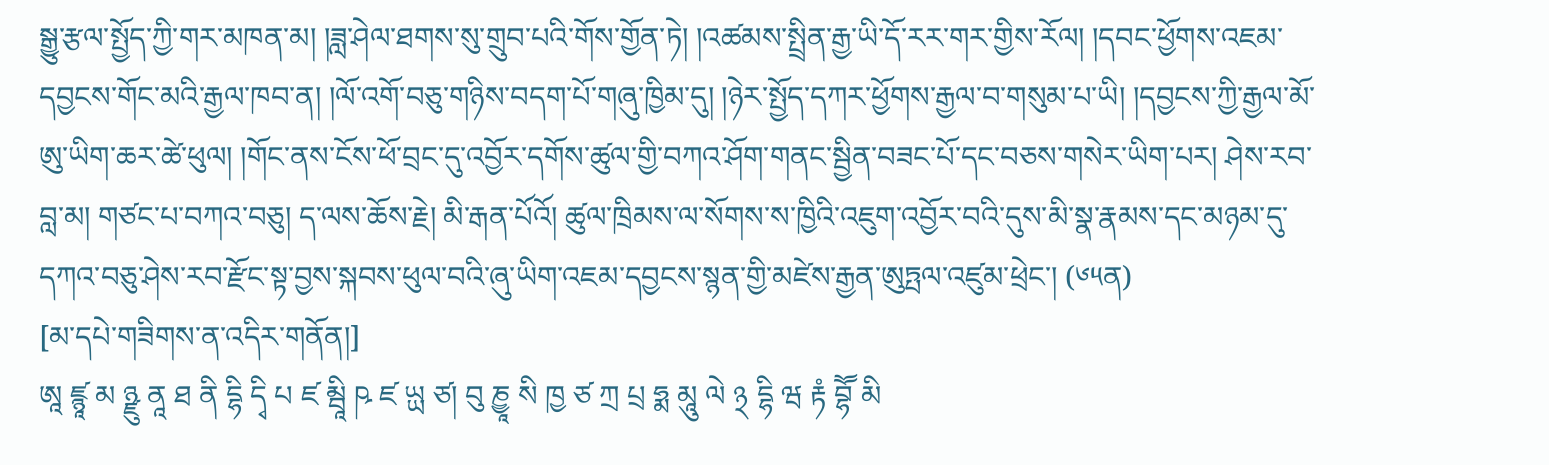སྒྱུ་རྩལ་སྤྱོད་ཀྱི་གར་མཁན་མ། །ཟླ་ཤེལ་ཐགས་སུ་གྲུབ་པའི་གོས་གྱོན་ཏེ། །འཚམས་སྤྲིན་རྒྱ་ཡི་དོ་རར་གར་གྱིས་རོལ། །དབང་ཕྱོགས་འཇམ་དབྱངས་གོང་མའི་རྒྱལ་ཁབ་ན། །ལོ་འགོ་བཅུ་གཉིས་བདག་པོ་གཞུ་ཁྱིམ་དུ། །ཉེར་སྤྱོད་དཀར་ཕྱོགས་རྒྱལ་བ་གསུམ་པ་ཡི། །དབྱངས་ཀྱི་རྒྱལ་མོ་ཨུ་ཡིག་ཆར་ཚེ་ཕུལ། །གོང་ནས་ངོས་ཕོ་བྲང་དུ་འབྱོར་དགོས་ཚུལ་གྱི་བཀའ་ཤོག་གནང་སྦྱིན་བཟང་པོ་དང་བཅས་གསེར་ཡིག་པར། ཤེས་རབ་བླ་མ། གཙང་པ་བཀའ་བཅུ། ད་ལས་ཆོས་རྗེ། མི་རྒན་པོའོ། ཚུལ་ཁྲིམས་ལ་སོགས་ས་ཁྱིའི་འཇུག་འབྱོར་བའི་དུས་མི་སྣ་རྣམས་དང་མཉམ་དུ་དཀའ་བཅུ་ཤེས་རབ་རྫོང་སྟ་བྱས་སྐབས་ཕུལ་བའི་ཞུ་ཡིག་འཇམ་དབྱངས་སྙན་གྱི་མཛེས་རྒྱན་ཨུཏྤལ་འཛུམ་ཕྲེང་། (༦༥ན)
[མ་དཔེ་གཟིགས་ན་འདིར་གནོན།]
ཨཱ ཛྙཱ མ ཉྫུ ནཱ ཐ ནི དྷི དྭི པ ཛ མྦཱི ཥ ཛ ཡྻ ཙ། བུ ཎྱཱ སི ཁྱ ཙ ཀྲ པྲ ཧྨ མཱུ ལེ ྅ དྷི ཝ རྟཾ བྷཽ མི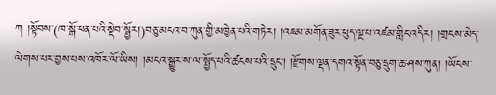ཀ །སྟོབས་(ཁ་སྒོ་ཕན་པའི་སྡེབ་སྦྱོར།)བཅུ་མངའ་བ་ཀུན་གྱི་མཁྱེན་པའི་གཏེར། །འཇམ་མགོན་ཟུར་ཕུད་ལྔ་པ་འཛམ་གླིང་འདིར། །གྲངས་མེད་ལེགས་པར་བྱས་པས་འཁོར་ལོ་ཡིས། །མངའ་སྒྱུར་ས་ལ་སྤྱོད་པའི་ཚངས་པའི་དྲུང་། །རྫོགས་ལྡན་དགའ་སྟོན་བཅུ་དྲུག་ཆ་ཤས་ཀུན། །ཡོངས་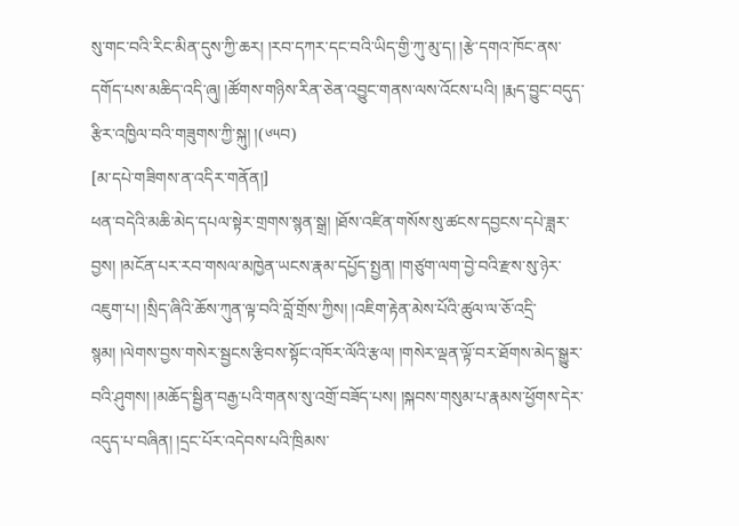སུ་གང་བའི་རིང་མིན་དུས་ཀྱི་ཆར། །རབ་དཀར་དང་བའི་ཡིད་གྱི་ཀུ་མུ་ད། །རྩེ་དགའ་ཁོང་ནས་དགོད་པས་མཆིད་འདི་ཞུ། །ཚོགས་གཉིས་རིན་ཅེན་འབྱུང་གནས་ལས་འོངས་པའི། །རྨད་བྱུང་བདུད་རྩིར་འཁྱིལ་བའི་གཟུགས་ཀྱི་སྐུ། །(༦༥བ)
[མ་དཔེ་གཟིགས་ན་འདིར་གནོན།]
ཕན་བདེའི་མཆི་མེད་དཔལ་སྟེར་གྲགས་སྙན་སྒྲ། །ཐོས་འཛིན་གསོས་སུ་ཚངས་དབྱངས་དཔེ་ཟླར་བྱས། །མངོན་པར་རབ་གསལ་མཁྱེན་ཡངས་རྣམ་དཔྱོད་སྤྱན། །གཙུག་ལག་བྱེ་བའི་རྫས་སུ་ཉེར་འཇུག་པ། །སྲིད་ཞིའི་ཆོས་ཀུན་ལྟ་བའི་བློ་གྲོས་ཀྱིས། །འཇིག་རྟེན་མེས་པོའི་ཚུལ་ལ་ཅོ་འདྲི་སྙམ། །ལེགས་བྱས་གསེར་སྦྱངས་རྩིབས་སྟོང་འཁོར་ལོའི་རྩལ། །གསེར་ལྡན་ལྟོ་བར་ཐོགས་མེད་སྒྱུར་བའི་ཤུགས། །མཆོད་སྦྱིན་བརྒྱ་པའི་གནས་སུ་འགྲོ་བཟོད་པས། །སྐབས་གསུམ་པ་རྣམས་ཕྱོགས་དེར་འདུད་པ་བཞིན། །དྲང་པོར་འདེབས་པའི་ཁྲིམས་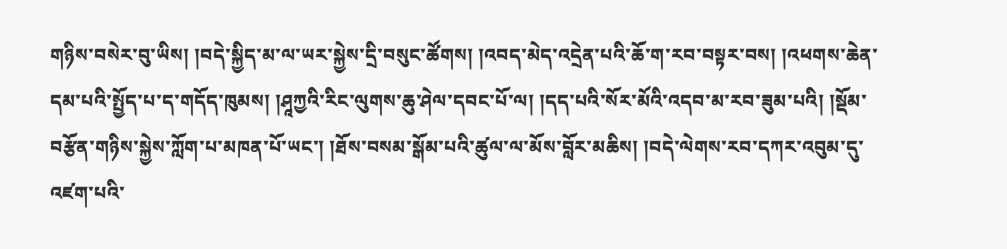གཉིས་བསེར་བུ་ཡིས། །བདེ་སྐྱིད་མ་ལ་ཡར་སྐྱེས་དྲི་བསུང་ཚོགས། །འབད་མེད་འདྲེན་པའི་ཆོ་ག་རབ་བསྟར་བས། །འཕགས་ཆེན་དམ་པའི་སྤྱོད་པ་ད་གདོད་ཁུམས། །ཤཱཀྱའི་རིང་ལུགས་ཆུ་ཤེལ་དབང་པོ་ལ། །དད་པའི་སོར་མོའི་འདབ་མ་རབ་ཟུམ་པའི། །སྡོམ་བརྩོན་གཉིས་སྐྱེས་ཀློག་པ་མཁན་པོ་ཡང་། །ཐོས་བསམ་སྒོམ་པའི་ཚུལ་ལ་མོས་བློར་མཆིས། །བདེ་ལེགས་རབ་དཀར་འབུམ་དུ་འཛག་པའི་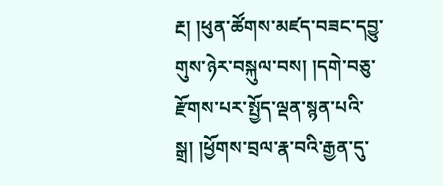རྔ། །ཕུན་ཚོགས་མཛད་བཟང་དབྱུ་གུས་ཉེར་བསྐུལ་བས། །དགེ་བཅུ་རྫོགས་པར་སྤྱོད་ལྡན་སྙན་པའི་སྒྲ། །ཕྱོགས་བྲལ་རྣ་བའི་རྒྱན་དུ་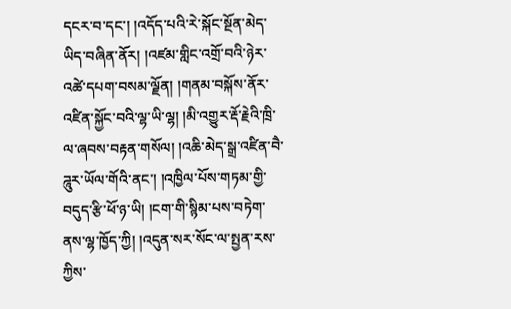དངར་བ་དང་། །འདོད་པའི་རེ་སྐོང་སྔོན་མེད་ཡིད་བཞིན་ནོར། །འཛམ་གླིང་འགྲོ་བའི་ཉེར་འཚེ་དཔག་བསམ་ལྗོན། །གནམ་བསྐོས་ནོར་འཛིན་སྐྱོང་བའི་ལྷ་ཡི་ལྷ། །མི་འགྱུར་རྡོ་རྗེའི་ཁྲི་ལ་ཞབས་བརྟན་གསོལ། །འཆི་མེད་སྒྲ་འཛིན་བཻ་ཌཱུར་ཡོལ་གོའི་ནང་། །འཁྱིལ་པོས་གཏམ་གྱི་བདུད་རྩི་ཕོ་ཉ་ཡི། །ངག་གི་སྙིམ་པས་བཏེག་ནས་ལྷ་ཁྱོད་ཀྱི། །འདུན་སར་སོང་ལ་སྤྱན་རས་ཀྱིས་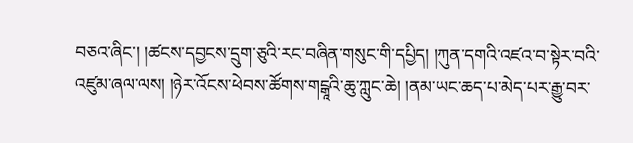བཅའ་ཞིང་། །ཚངས་དབྱངས་དྲུག་ཅུའི་རང་བཞིན་གསུང་གི་དཔྱིད། །ཀུན་དགའི་འཛའ་བ་སྟེར་བའི་འཛུམ་ཞལ་ལས། །ཉེར་འོངས་ཕེབས་ཚོགས་གངྒཱའི་ཆུ་ཀླུང་ཆེ། །ནམ་ཡང་ཆད་པ་མེད་པར་རྒྱུ་བར་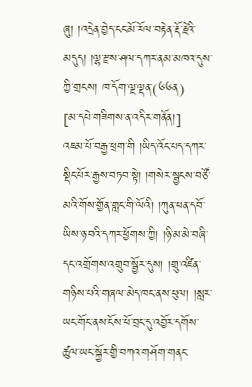ཞུ། །འདྲེན་བྱེད་ངང་མོ་རོལ་བརྟེན་རྡོ་རྗེའི་མདུད། །ལྷ་རྫས་ཤལ་དཀར་ནམ་མཁའ་དུས་ཀྱི་གྲངས། ཁ་དོག་ལྔ་ལྡན་(༦༦ན)
[མ་དཔེ་གཟིགས་ན་འདིར་གནོན།]
འཇམ་པོ་བརྒྱ་ཕྲག་གི །ཡིད་འོང་པད་དཀར་སྡིང་པོར་རྒྱས་བཏབ་སྟེ། །གསེར་སྦྱངས་བཙོ་མའི་གོས་གྱོན་གླང་གི་ལོའི། །ཀུན་ཕན་དབོ་ཡིས་ཉ་བའི་དཀར་ཕྱོགས་ཀྱི། །ཉི་མ་མེ་བཞི་དང་འགྲོགས་འགྲུབ་སྦྱོར་དུས། །གྲུ་འཛིན་གཉིས་པའི་གཞལ་མེད་ཁང་ནས་ཕུལ། །སླར་ཡང་གོང་ནས་ངོས་ཕོ་བྲང་དུ་འབྱོར་དགོས་ཚུལ་ཡང་སྐྱོར་གྱི་བཀའ་གཤོག་གནང་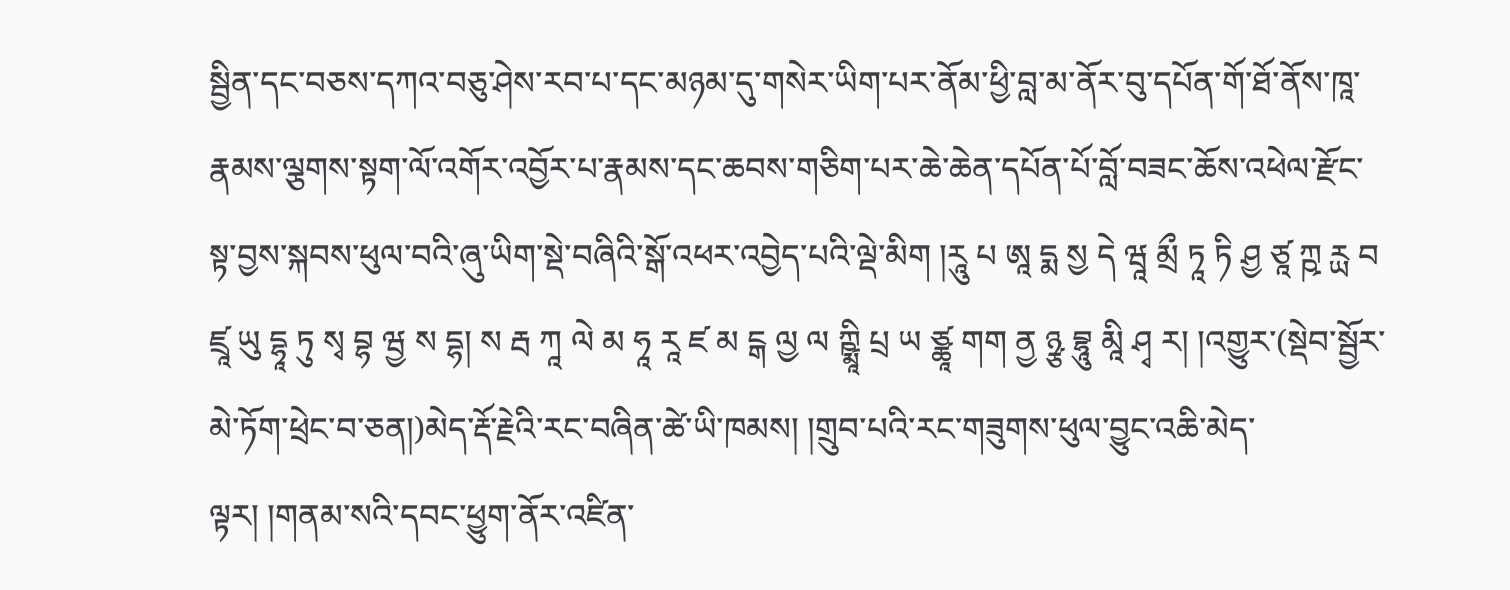སྦྱིན་དང་བཅས་དཀའ་བཅུ་ཤེས་རབ་པ་དང་མཉམ་དུ་གསེར་ཡིག་པར་ནོམ་ཕྱི་བླ་མ་ནོར་བུ་དཔོན་གོ་ཐོ་ནོས་ཁཱ་རྣམས་ལྕགས་སྟག་ལོ་འགོར་འབྱོར་པ་རྣམས་དང་ཆབས་གཅིག་པར་ཆེ་ཆེན་དཔོན་པོ་བློ་བཟང་ཆོས་འཕེལ་རྫོང་སྟ་བྱས་སྐབས་ཕུལ་བའི་ཞུ་ཡིག་སྡེ་བཞིའི་སྒོ་འཕར་འབྱེད་པའི་ལྡེ་མིག །རཱུ པ ཨཱ དྨ སྱ དེ ཝཱ མྲྀ ཏཱ ཏི ཤྱ ཙཱ ཀྵ ཪྻ བ ཛྲཱ ཡུ དྷཱ ཏུ སྭ བྷ ཝྱ ས དྷ། ས རྦ ཀཱ ལེ མ ཧཱ རཱ ཛ མ ངྒ ལྱ ལ ཀྵྨཱི པྲ ཡ ཙྪཱ གག ནྱ ཉྩ བྷཱུ མཱི ཤྭ ར། །འགྱུར་(སྡེབ་སྦྱོར་མེ་ཏོག་ཕྲེང་བ་ཅན།)མེད་རྡོ་རྗེའི་རང་བཞིན་ཚེ་ཡི་ཁམས། །གྲུབ་པའི་རང་གཟུགས་ཕུལ་བྱུང་འཆི་མེད་ལྟར། །གནམ་སའི་དབང་ཕྱུག་ནོར་འཛིན་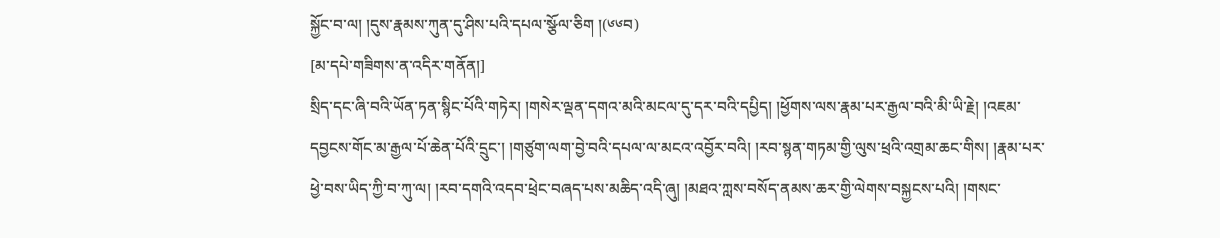སྐྱོང་བ་ལ། །དུས་རྣམས་ཀུན་དུ་ཤིས་པའི་དཔལ་སྩོལ་ཅིག །(༦༦བ)
[མ་དཔེ་གཟིགས་ན་འདིར་གནོན།]
སྲིད་དང་ཞི་བའི་ཡོན་ཏན་སྙིང་པོའི་གཏེར། །གསེར་ལྡན་དགའ་མའི་མངལ་དུ་དར་བའི་དཔྱིད། །ཕྱོགས་ལས་རྣམ་པར་རྒྱལ་བའི་མི་ཡི་རྗེ། །འཇམ་དབྱངས་གོང་མ་རྒྱལ་པོ་ཆེན་པོའི་དྲུང་། །གཙུག་ལག་བྱེ་བའི་དཔལ་ལ་མངའ་འབྱོར་བའི། །རབ་སྙན་གཏམ་གྱི་ལུས་ཕྲའི་འགྲམ་ཆང་གིས། །རྣམ་པར་ཕྱེ་བས་ཡིད་ཀྱི་བ་ཀུ་ལ། །རབ་དགའི་འདབ་ཕྲེང་བཞད་པས་མཆིད་འདི་ཞུ། །མཐའ་ཀླས་བསོད་ནམས་ཆར་གྱི་ལེགས་བསྐྱངས་པའི། །གསང་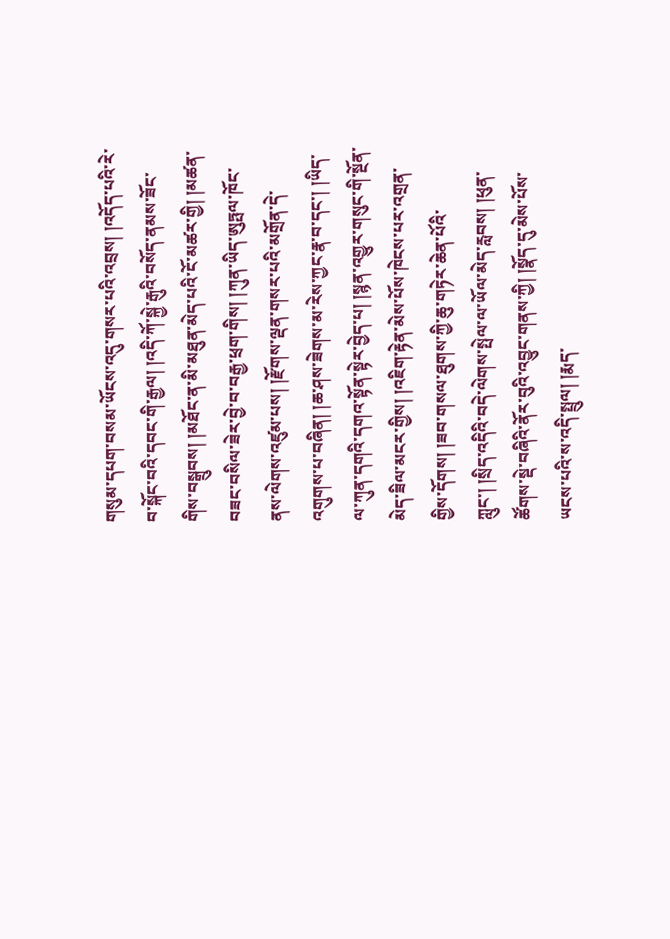གསུམ་དཔག་བསམ་ཡོངས་འདུ་གསར་པའི་འབྲས། །འདོད་པའི་རེ་བ་སྐོང་བའི་དབང་གི་རྒྱལ། །འདི་ཀོ་སྐྱེ་རྒུའི་བསོད་ནམས་ཟོང་གིས་བསྒྲུབས། །མཐོང་ན་མི་མཐུན་མེད་པའི་ངོ་མཚར་གྱི། །མཚན་བཟང་བསིལ་ཟེར་བྱེ་བ་བརྒྱ་ཕྲག་གིས། །ཀུན་ཡིད་ཨུཏྤལ་ཁོང་ནས་ལེགས་འཛུམ་པས། །རྫོགས་ལྡན་གསར་པའི་མགྲོན་དེ་འགུགས་པ་བཞིན། །ཆ་ཤས་ཟེགས་མ་རེས་ཀྱང་རྣ་བ་དང་། །ཡིད་ལ་ཀུན་དགའི་དགའ་སྟོན་སྟེར་བྱེད་པ། །སྙན་འགྱུར་གསུང་གི་སྔོན་མེད་ཟིལ་མངར་གྱིས། །འཇིག་རྟེན་མེས་པོས་ཁེངས་པར་འགྲན་གྱིས་དོགས། །ཟབ་གསལ་ཐུགས་ཀྱི་ཆུ་གཏེར་ཆེན་པོའི་ཀླུང་། །སྲིད་འདིའི་བདེ་ལེགས་སྤེལ་ལ་ཡོལ་མེད་རླབས། །ཕུན་ཚོགས་སྡེ་བཞིའི་ནོར་བུའི་འབྱུང་གནས་ཀྱི། །སྣོད་དུ་མེས་པོས་ཡངས་པའི་ས་འདི་སྤྲུལ། །རྨད་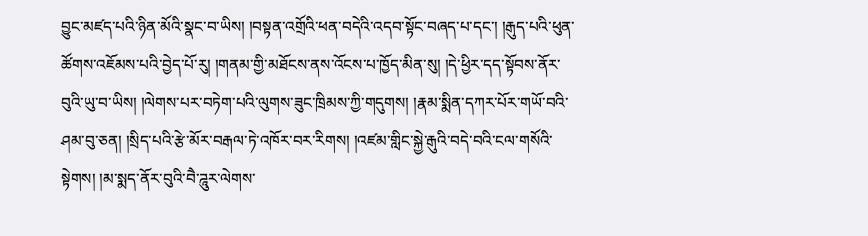བྱུང་མཛད་པའི་ཉིན་མོའི་སྣང་བ་ཡིས། །བསྟན་འགྲོའི་ཕན་བདེའི་འདབ་སྟོང་བཞད་པ་དང་། །རྒུད་པའི་ཕུན་ཚོགས་འཇོམས་པའི་བྱེད་པོ་རུ། །གནམ་གྱི་མཐོངས་ནས་འོངས་པ་ཁྱོད་མིན་སུ། །དེ་ཕྱིར་དད་སྟོབས་ནོར་བུའི་ཡུ་བ་ཡིས། །ལེགས་པར་བཏེག་པའི་ལུགས་ཟུང་ཁྲིམས་ཀྱི་གདུགས། །རྣམ་སྨིན་དཀར་པོར་གཡོ་བའི་ཤམ་བུ་ཅན། །སྲིད་པའི་རྩེ་མོར་བརྒལ་ཏེ་འཁོར་བར་རིགས། །འཛམ་གླིང་སྐྱེ་རྒུའི་བདེ་བའི་ངལ་གསོའི་སྟེགས། །མ་སྨད་ནོར་བུའི་བཻ་ཌཱུར་ལེགས་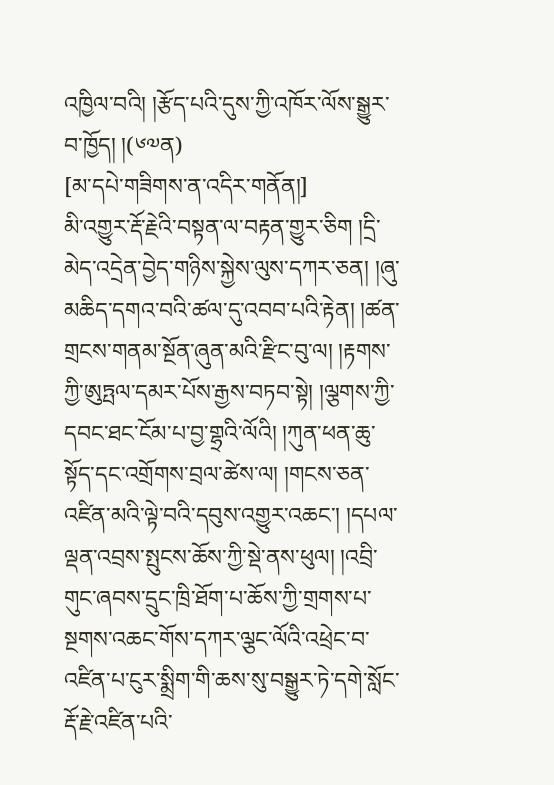འཁྱིལ་བའི། །རྩོད་པའི་དུས་ཀྱི་འཁོར་ལོས་སྒྱུར་བ་ཁྱོད། །(༦༧ན)
[མ་དཔེ་གཟིགས་ན་འདིར་གནོན།]
མི་འགྱུར་རྡོ་རྗེའི་བསྟན་ལ་བརྟན་གྱུར་ཅིག །དྲི་མེད་འདྲེན་བྱེད་གཉིས་སྐྱེས་ལུས་དཀར་ཅན། །ཞུ་མཆིད་དགའ་བའི་ཚལ་དུ་འབབ་པའི་རྟེན། །ཚན་གྲངས་གནམ་སྔོན་ཞུན་མའི་རྫིང་བུ་ལ། །རྟགས་ཀྱི་ཨུཏྤལ་དམར་པོས་རྒྱས་བཏབ་སྟེ། །ལྕགས་ཀྱི་དབང་ཐང་ངོམ་པ་བྱ་གྷྲའི་ལོའི། །ཀུན་ཕན་ཆུ་སྟོད་དང་འགྲོགས་བྲལ་ཚེས་ལ། །གངས་ཅན་འཛིན་མའི་ལྟེ་བའི་དབུས་འགྱུར་འཆང་། །དཔལ་ལྡན་འབྲས་སྤུངས་ཆོས་ཀྱི་སྡེ་ནས་ཕུལ། །འབྲི་གུང་ཞབས་དྲུང་ཁྲི་ཐོག་པ་ཆོས་ཀྱི་གྲགས་པ་སྔགས་འཆང་གོས་དཀར་ལྕང་ལོའི་འཕྲེང་བ་འཛིན་པ་ངུར་སྨྲིག་གི་ཆས་སུ་བསྒྱུར་ཏེ་དགེ་སློང་རྡོ་རྗེ་འཛིན་པའི་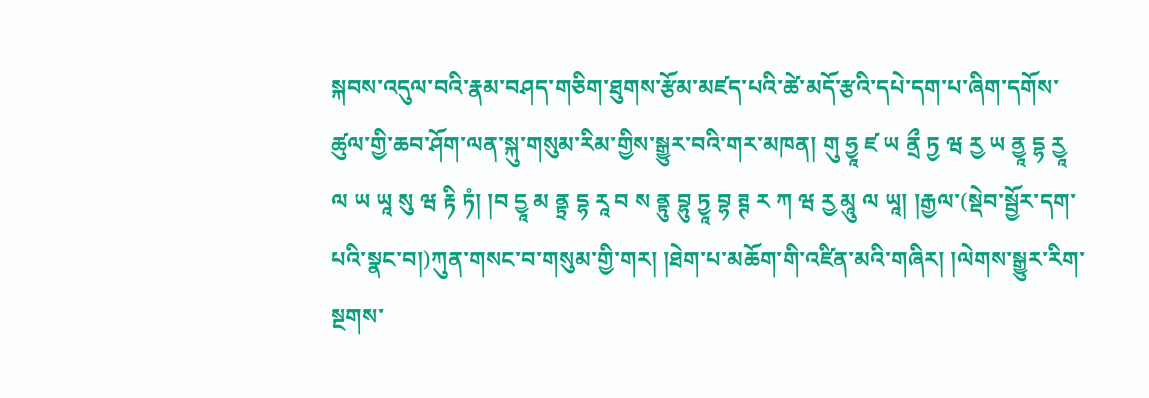སྐབས་འདུལ་བའི་རྣམ་བཤད་གཅིག་ཐུགས་རྩོམ་མཛད་པའི་ཚེ་མདོ་རྩའི་དཔེ་དག་པ་ཞིག་དགོས་ཚུལ་གྱི་ཆབ་ཤོག་ལན་སྐུ་གསུམ་རིམ་གྱིས་སྒྱུར་བའི་གར་མཁན། གུ ཧྱཱ ཛ ཡ ནྲྀ ཏྱ ཝ རྱ ཡ ནྱཱ དྷ རྱཱ ལ ཡ ཡཱ སུ ཝ རྟི ཏཾ། །བ དྱཱ མ ནྟྲ དྷ རཱ བ ས ནྟུ བྷུ ཏྱཱ བྷ ཊྚ ར ཀ ཝ རྱ མཱུ ལ ཡཱ། །རྒྱལ་(སྡེབ་སྦྱོར་དག་པའི་སྣང་བ།)ཀུན་གསང་བ་གསུམ་གྱི་གར། །ཐེག་པ་མཆོག་གི་འཛིན་མའི་གཞིར། །ལེགས་སྒྱུར་རིག་སྔགས་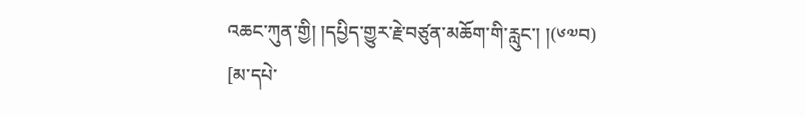འཆང་ཀུན་གྱི། །དཔྱིད་གྱུར་རྗེ་བཙུན་མཆོག་གི་རླུང་། །(༦༧བ)
[མ་དཔེ་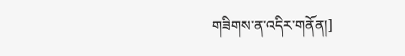གཟིགས་ན་འདིར་གནོན།]